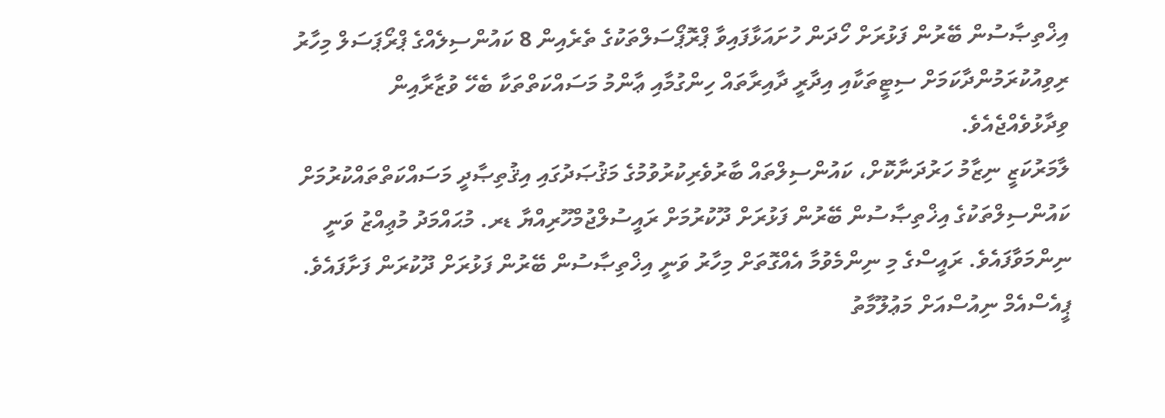އިޚްތިޞާސުން ބޭރުން ފަޅުރަށް ހޯދަން ހުށައަޅާފައިވާ ޕްރޮޕޯސަލްތަކުގެ ތެރެއިން 8 ކައުންސިލެއްގެ ޕްރޯޕަސަލް މިހާރު ރިވިއުކުރަމުންދާކަމަށް ސިޓީތަކާއި އިދާރީ ދާއިރާތައް ހިންގުމާއި ޢާންމު މަސައްކަތްތަކާ ބެހޭ ވުޒާރާއިން ވިދާޅުވެއްޖެއެވެ.
ލާމަރުކަޒީ ނިޒާމު ހަރުދަނާކޮށް، ކައުންސިލްތައް ބާރުވެރިކުރުވުމުގެ މަޤުޞަދުގައި އިޤުތިޞާދީ މަސައްކަތްތައްކުރުމަށް ކައުންސިލްތަކުގެ އިޚްތިޞާސުން ބޭރުން ފަޅުރަށް ދޫކުރުމަށް ރައީސުލްޖުމްހޫރިއްޔާ ޑރ. މުޙައްމަދު މުޢިއްޒު ވަނީ ނިންމަވާފައެވެ. ރައީސްގެ މި ނިންމެވުމާ އެއްގޮތަށް މިހާރު ވަނީ އިޚްތިޞާސުން ބޭރުން ފަޅުރަށް ދޫކުރަން ފަށާފައެވެ.
ޕީއެސްއެމް ނިއުސްއަށް މަޢުލޫމާތު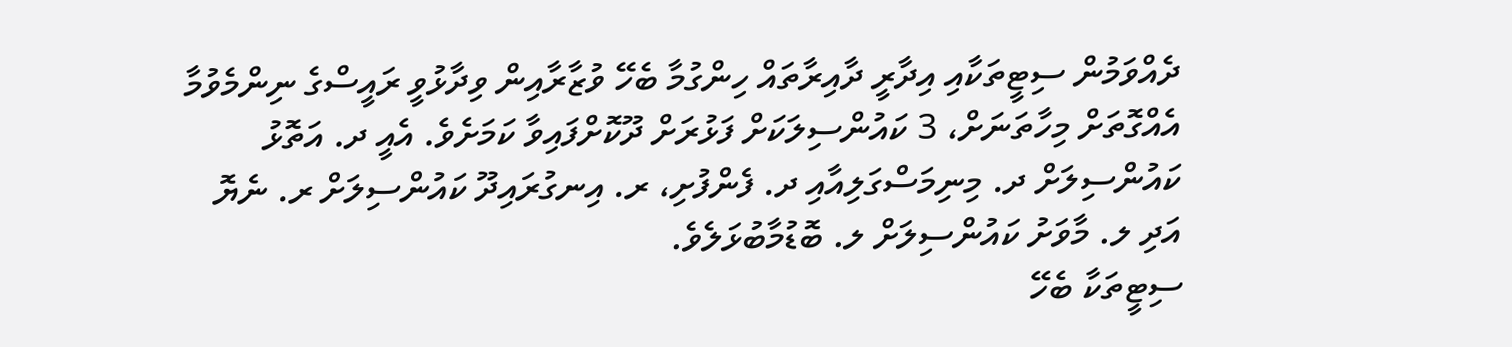ދެއްވަމުން ސިޓީތަކާއި އިދާރީ ދާއިރާތައް ހިންގުމާ ބެހޭ ވުޒާރާއިން ވިދާޅުވީ ރައީސްގެ ނިންމެވުމާ އެއްގޮތަށް މިހާތަނަށް، 3 ކައުންސިލަކަށް ފަޅުރަށް ދޫކޮށްފައިވާ ކަމަށެވެ. އެއީ ދ. އަތޮޅު ކައުންސިލަށް ދ. މިނިމަސްގަލިއާއި ދ. ފެންފުށި، ރ. އިނގުރައިދޫ ކައުންސިލަށް ރ. ނެޔޮ އަދި ލ. މާވަށު ކައުންސިލަށް ލ. ބޮޑުމާބުޅަލެވެ.
ސިޓީތަކާ ބެހޭ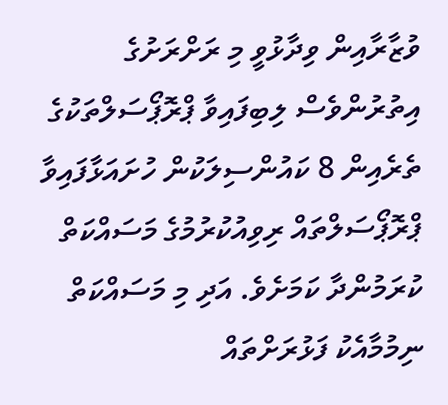ވުޒާރާއިން ވިދާޅުވީ މި ރަށްރަށުގެ އިތުރުންވެސް ލިބިފައިވާ ޕްރޮޕޯސަލްތަކުގެ ތެރެއިން 8 ކައުންސިލަކުން ހުށައަޅާފައިވާ ޕްރޮޕޯސަލްތައް ރިވިއުކުރުމުގެ މަސައްކަތް ކުރަމުންދާ ކަމަށެވެ. އަދި މި މަސައްކަތް ނިމުމާއެކު ފަޅުރަށްތައް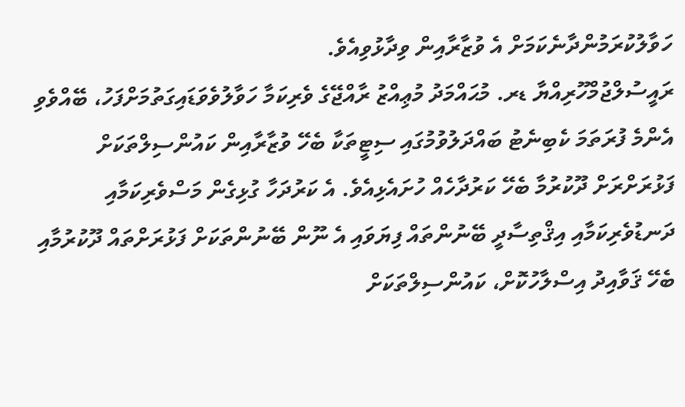ހަވާލުކުރަމުންދާނެކަމަށް އެ ވުޒާރާއިން ވިދާޅުވިއެވެ.
ރައީސުލްޖުމްހޫރިއްޔާ ޑރ. މުޙައްމަދު މުޢިއްޒު ރާއްޖޭގެ ވެރިކަމާ ހަވާލުވެވަޑައިގަތުމަށްފަހު، ބޭއްވެވި އެންމެ ފުރަތަމަ ކެބިނެޓު ބައްދަލުވުމުގައި ސިޓީތަކާ ބެހޭ ވުޒާރާއިން ކައުންސިލްތަކަށް ފަޅުރަށްރަށް ދޫކުރުމާ ބެހޭ ކަރުދާހެއް ހުށައެޅިއެވެ. އެ ކަރުދަހާ ގުޅިގެން މަސްވެރިކަމާއި ދަނޑުވެރިކަމާއި އިޤްތިސާދީ ބޭނުންތައް ފިޔަވައި އެ ނޫން ބޭނުންތަކަށް ފަޅުރަށްތައް ދޫކުރުމާއި ބެހޭ ޤަވާއިދު އިސްލާހުކޮށް، ކައުންސިލްތަކަށް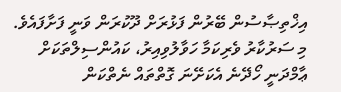އިޚްތިޞާސުން ބޭރުން ފަޅުރަށް ދޫކުރަން ވަނީ ފަށާފައެވެ.
މި ސަރުކާރު ވެރިކަމާ ހަވާލުވިއިރު، ކައުންސިލްތަކަށް ޢާމްދަނީ ހޯދޭނެ އެކަށޭނަ ގޮތްތައް ނެތްކަން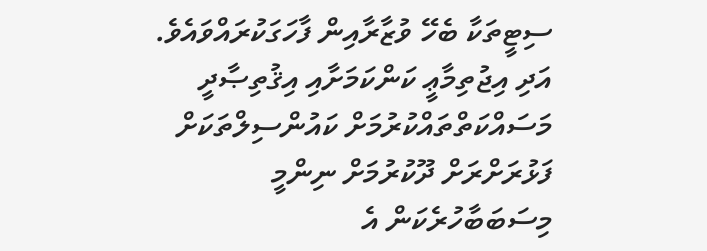ސިޓީތަކާ ބެހޭ ވުޒާރާއިން ފާހަގަކުރައްވައެވެ. އަދި އިޖުތިމާޢީ ކަންކަމަށާއި އިޤުތިޞާދީ މަސައްކަތްތައްކުރުމަށް ކައުންސިލްތަކަށް ފަޅުރަށްރަށް ދޫކުރުމަށް ނިންމީ މިސަބަބާހުރެކަން އެ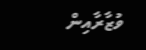ވުޒާރާއިން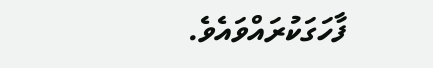ފާހަގަކުރައްވައެވެ.